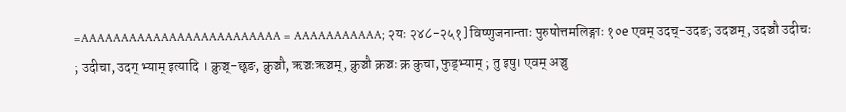=AAAAAAAAAAAAAAAAAAAAAAAAA = AAAAAAAAAAA; २यः २४८-२५१] विष्णुजनान्ताः पुरुषोत्तमलिङ्गाः १०e एवम् उदच्-उदङ; उदञ्चम्, उदञ्चौ उदीचः ; उदीचा, उदग् भ्याम् इत्यादि । क्रुञ्च्-छृङ, क्रुञ्चौ, ऋञ्चःऋञ्चम्, क्रुञ्चौ क्रञ्चः क्र कुचा, फुड्भ्याम् ; तु इषु। एवम् अञ्चु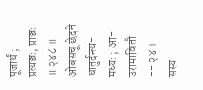पूजार्थं ; प्रत्यञ्चः, प्राञ्चः ॥ २४८ ॥ ओबसचू छेदने धातुर्दन्त्य-मध्यः ; आ-उरामावितौ -- २४ । सस्य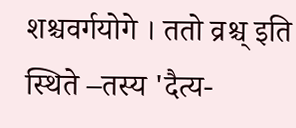शश्चवर्गयोगे । ततो व्रश्च् इति स्थिते –तस्य 'दैत्य-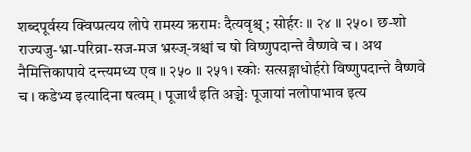शब्दपूर्वस्य क्विप्प्रत्यय लोपे रामस्य ऋरामः दैत्यवृश्च् ; सोर्हरः ॥ २४ ॥ २५०। छ-शो राज्यजु-भ्रा-परिव्रा-सज-मज भ्रस्ज्-त्रश्चां च षो विष्णुपदान्ते वैष्णवे च । अथ नैमित्तिकापाये दन्त्यमध्य एव ॥ २५० ॥ २५१। स्कोः सत्सङ्गाधोर्हरो विष्णुपदान्ते वैष्णवे च । कडेभ्य इत्यादिना षत्वम् । पूजार्थं इति अञ्चेः पूजायां नलोपाभाव इत्य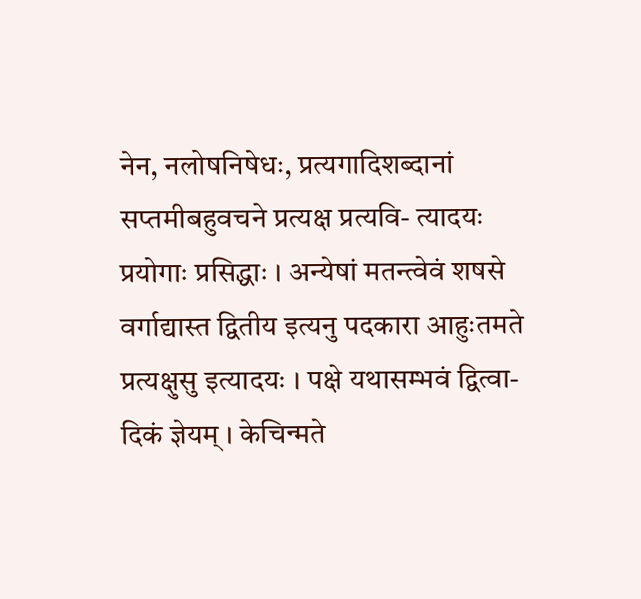नेन, नलोषनिषेधः, प्रत्यगादिशब्दानां सप्तमीबहुवचने प्रत्यक्ष प्रत्यवि- त्यादयः प्रयोगाः प्रसिद्धाः । अन्येषां मतन्त्वेवं शषसे वर्गाद्यास्त द्वितीय इत्यनु पदकारा आहुःतमते प्रत्यक्षुसु इत्यादयः । पक्षे यथासम्भवं द्वित्वा- दिकं ज्ञेयम् । केचिन्मते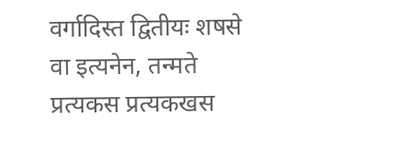वर्गादिस्त द्वितीयः शषसे वा इत्यनेन, तन्मते प्रत्यकस प्रत्यकखस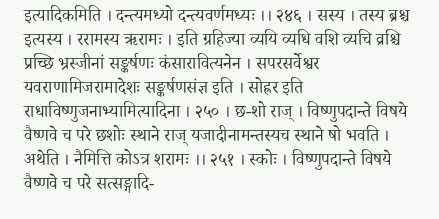इत्यादिकमिति । दन्त्यमध्यो दन्त्यवर्णमध्यः ।। २४६ । सस्य । तस्य ब्रश्च इत्यस्य । ररामस्य ऋरामः । इति ग्रहिज्या व्ययि व्यधि वशि व्यचि व्रश्चि प्रच्छि भ्रस्जीनां सङ्कर्षणः कंसारावित्यनेन । सपरसर्वेश्वर यवराणामिजरामादेशः सङ्कर्षणसंज्ञ इति । सोह्रर इति राधाविष्णुजनाभ्यामित्यादिना । २५० । छ-शो राज् । विष्णुपदान्ते विषये वैष्णवे च परे छशोः स्थाने राज् यजादीनामन्तस्यच स्थाने षो भवति । अथेति । नैमित्ति कोऽत्र शरामः ।। २५१ । स्कोः । विष्णुपदान्ते विषये वैष्णवे च परे सत्सङ्गादि-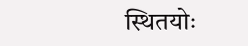स्थितयोः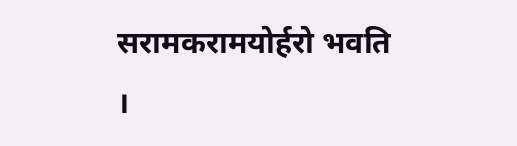सरामकरामयोर्हरो भवति ।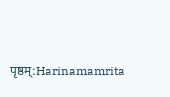पृष्ठम्:Harinamamrita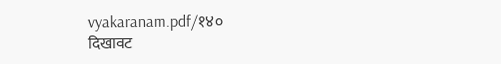vyakaranam.pdf/१४०
दिखावट